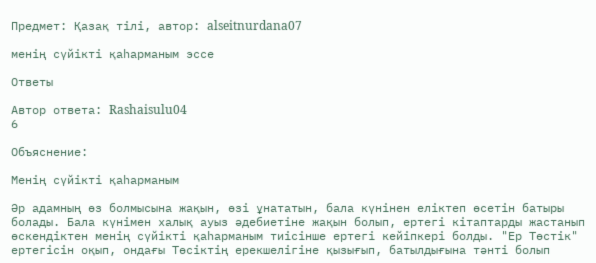Предмет: Қазақ тiлi, автор: alseitnurdana07

менің сүйікті қаһарманым эссе

Ответы

Автор ответа: Rashaisulu04
6

Объяснение:

Менің сүйікті қаһарманым

Әр адамның өз болмысына жақын, өзі ұнататын, бала күнінен еліктеп өсетін батыры болады. Бала күнімен халық ауыз әдебиетіне жақын болып, ертегі кітаптарды жастанып өскендіктен менің сүйікті қаһарманым тиісінше ертегі кейіпкері болды. "Ер Төстік" ертегісін оқып, ондағы Төсіктің ерекшелігіне қызығып, батылдығына тәнті болып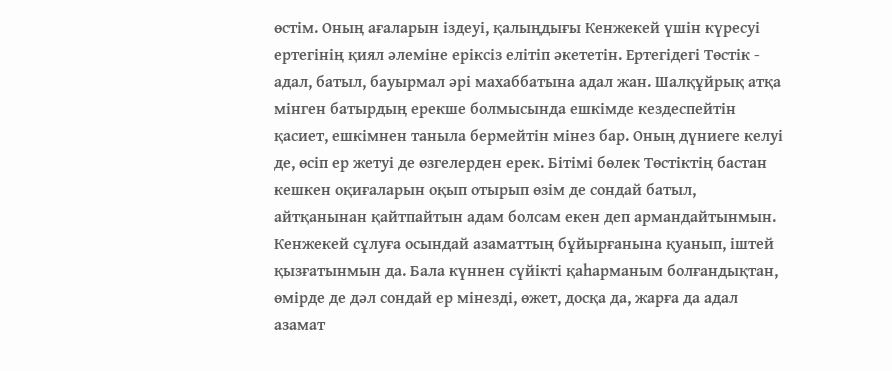өстім. Оның ағаларын іздеуі, қалыңдығы Кенжекей үшін күресуі ертегінің қиял әлеміне еріксіз елітіп әкететін. Ертегідегі Төстік - адал, батыл, бауырмал әрі махаббатына адал жан. Шалқұйрық атқа мінген батырдың ерекше болмысында ешкімде кездеспейтін қасиет, ешкімнен таныла бермейтін мінез бар. Оның дүниеге келуі де, өсіп ер жетуі де өзгелерден ерек. Бітімі бөлек Төстіктің бастан кешкен оқиғаларын оқып отырып өзім де сондай батыл, айтқанынан қайтпайтын адам болсам екен деп армандайтынмын. Кенжекей сұлуға осындай азаматтың бұйырғанына қуанып, іштей қызғатынмын да. Бала күннен сүйікті қаһарманым болғандықтан, өмірде де дәл сондай ер мінезді, өжет, досқа да, жарға да адал азамат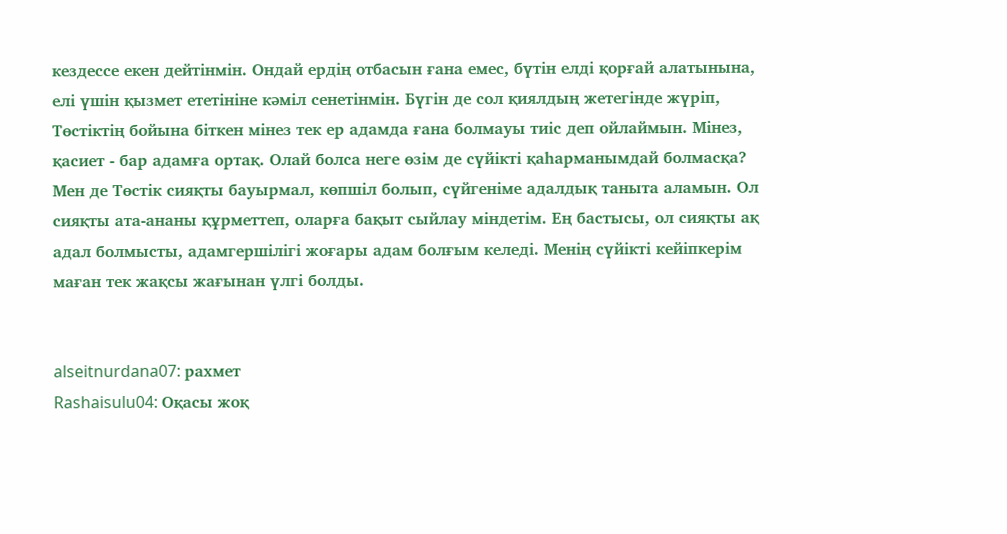кездессе екен дейтінмін. Ондай ердің отбасын ғана емес, бүтін елді қорғай алатынына, елі үшін қызмет ететініне кәміл сенетінмін. Бүгін де сол қиялдың жетегінде жүріп, Төстіктің бойына біткен мінез тек ер адамда ғана болмауы тиіс деп ойлаймын. Мінез, қасиет - бар адамға ортақ. Олай болса неге өзім де сүйікті қаһарманымдай болмасқа? Мен де Төстік сияқты бауырмал, көпшіл болып, сүйгеніме адалдық таныта аламын. Ол сияқты ата-ананы құрметтеп, оларға бақыт сыйлау міндетім. Ең бастысы, ол сияқты ақ адал болмысты, адамгершілігі жоғары адам болғым келеді. Менің сүйікті кейіпкерім маған тек жақсы жағынан үлгі болды.


alseitnurdana07: рахмет
Rashaisulu04: Оқасы жоқ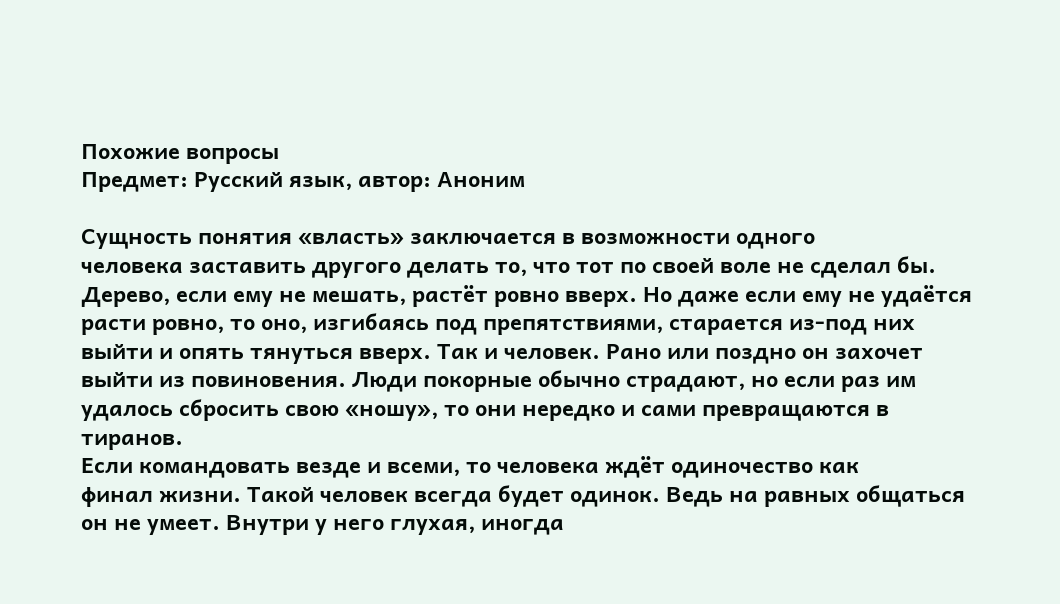Похожие вопросы
Предмет: Русский язык, автор: Аноним

Сущность понятия «власть» заключается в возможности одного
человека заставить другого делать то, что тот по своей воле не сделал бы.
Дерево, если ему не мешать, растёт ровно вверх. Но даже если ему не удаётся
расти ровно, то оно, изгибаясь под препятствиями, старается из-под них
выйти и опять тянуться вверх. Так и человек. Рано или поздно он захочет
выйти из повиновения. Люди покорные обычно страдают, но если раз им
удалось сбросить свою «ношу», то они нередко и сами превращаются в
тиранов.
Если командовать везде и всеми, то человека ждёт одиночество как
финал жизни. Такой человек всегда будет одинок. Ведь на равных общаться
он не умеет. Внутри у него глухая, иногда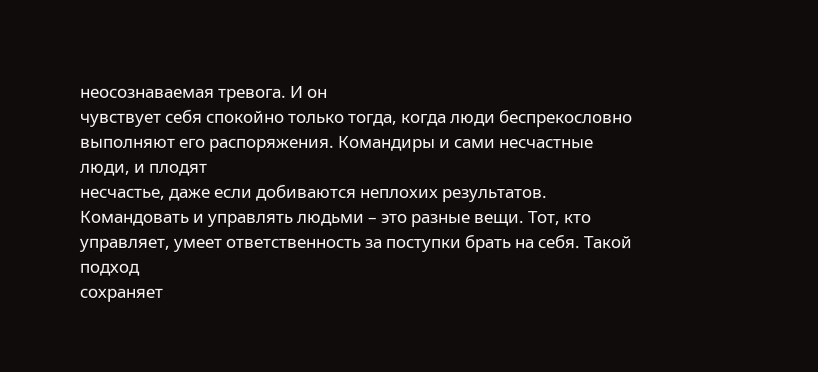неосознаваемая тревога. И он
чувствует себя спокойно только тогда, когда люди беспрекословно
выполняют его распоряжения. Командиры и сами несчастные люди, и плодят
несчастье, даже если добиваются неплохих результатов.
Командовать и управлять людьми – это разные вещи. Тот, кто
управляет, умеет ответственность за поступки брать на себя. Такой подход
сохраняет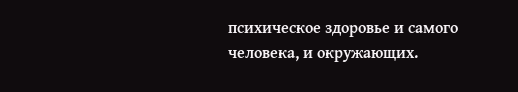психическое здоровье и самого человека, и окружающих.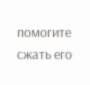помогите сжать его